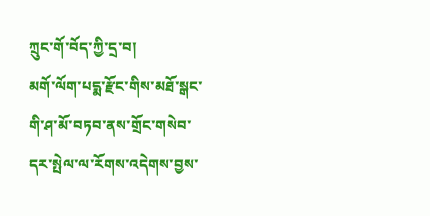ཀྲུང་གོ་བོད་ཀྱི་དྲ་བ།
མགོ་ལོག་པདྨ་རྫོང་གིས་མཐོ་སྒང་གི་ཤ་མོ་བཏབ་ནས་གྲོང་གསེབ་དར་སྤེལ་ལ་རོགས་འདེགས་བྱས་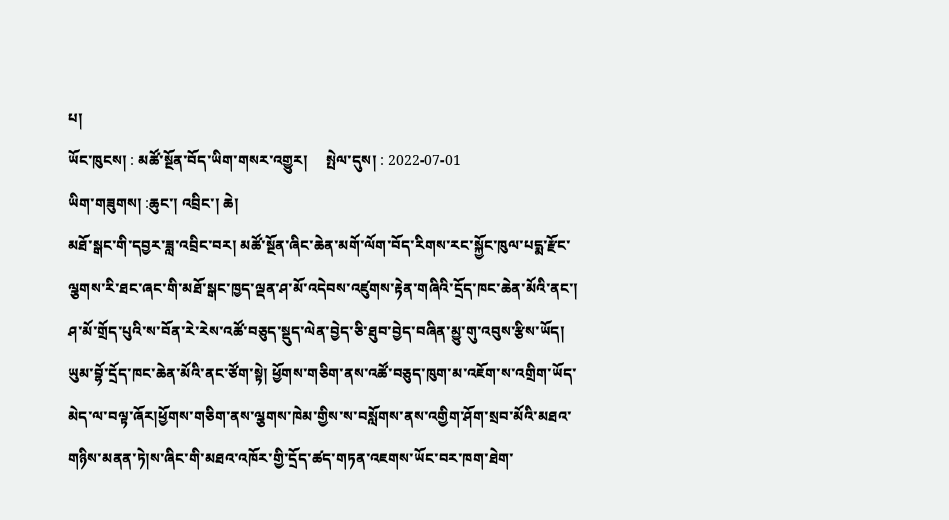པ།
ཡོང་ཁུངས། : མཚོ་སྔོན་བོད་ཡིག་གསར་འགྱུར།     སྤེལ་དུས། : 2022-07-01
ཡིག་གཟུགས། :ཆུང་། འབྲིང་། ཆེ།
མཐོ་སྒང་གི་དབྱར་ཟླ་འབྲིང་བར། མཚོ་སྔོན་ཞིང་ཆེན་མགོ་ལོག་བོད་རིགས་རང་སྐྱོང་ཁུལ་པདྨ་རྫོང་ལྕགས་རི་ཐང་ཞང་གི་མཐོ་སྒང་ཁྱད་ལྡན་ཤ་མོ་འདེབས་འཛུགས་རྟེན་གཞིའི་དྲོད་ཁང་ཆེན་མོའི་ནང་། ཤ་མོ་གྲོད་པུའི་ས་བོན་རེ་རེས་འཚོ་བཅུད་སྡུད་ལེན་བྱེད་ཅི་ཐུབ་བྱེད་བཞིན་མྱུ་གུ་འབུས་རྩིས་ཡོད།
ཡུམ་བྷོ་དྲོད་ཁང་ཆེན་མོའི་ནང་ཙོག་སྟེ། ཕྱོགས་གཅིག་ནས་འཚོ་བཅུད་ཁུག་མ་འཇོག་ས་འགྲིག་ཡོད་མེད་ལ་བལྟ་ཞོར།ཕྱོགས་གཅིག་ནས་ལྕགས་ཁེམ་གྱིས་ས་བསློགས་ནས་འགྱིག་ཤོག་སྲབ་མོའི་མཐའ་གཉིས་མནན་ཏེ།ས་ཞིང་གི་མཐའ་འཁོར་གྱི་དྲོད་ཚད་གཏན་འཇགས་ཡོང་བར་ཁག་ཐེག་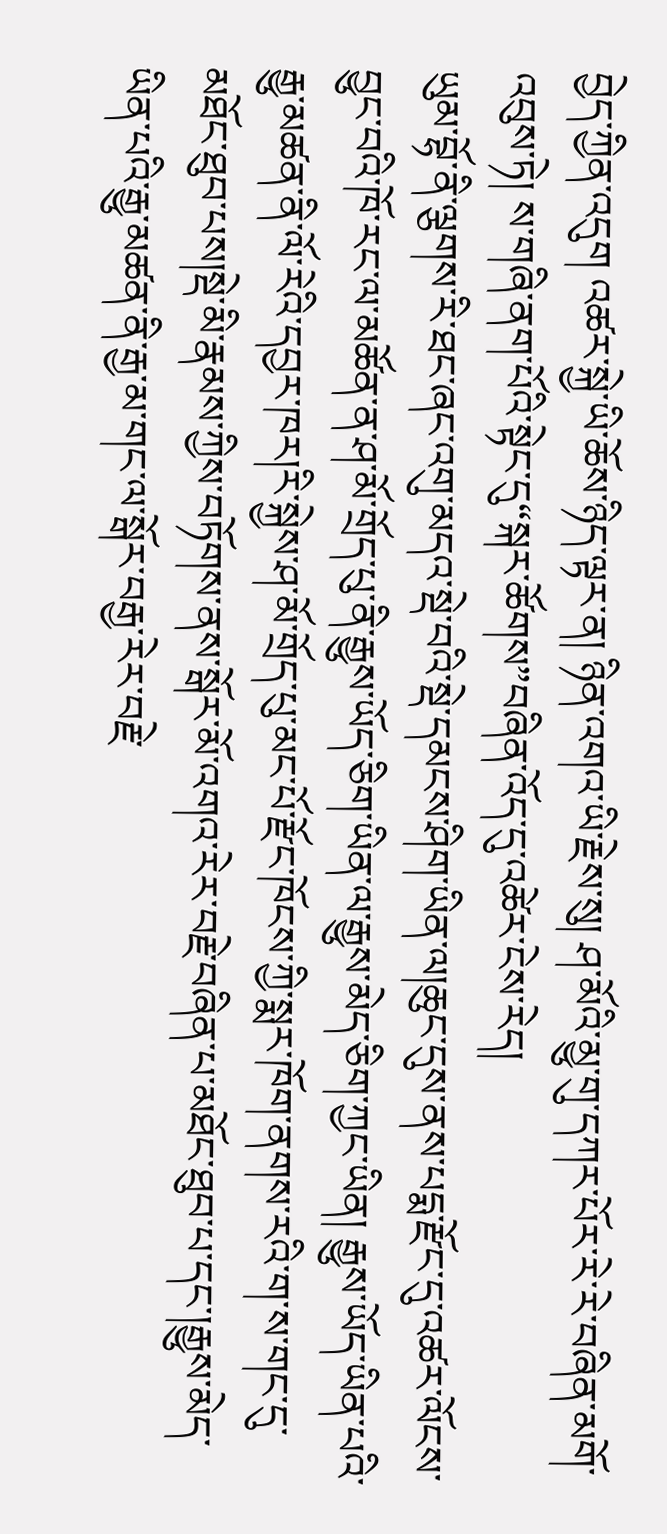བྱེད་ཀྱིན་འདུག འཚར་སྐྱེ་ཡི་ཆོས་ཉིད་ལྟར་ན། ཉིན་འགའ་ཡི་རྗེས་སུ། ཤ་མོའི་མྱུ་གུ་དཀར་པོར་རེ་རེ་བཞིན་མགོ་འབུས་ཏེ། ས་གཞི་ནག་པོའི་སྟེང་དུ“སྐར་ཚོགས”བཞིན་འོད་དུ་འཚེར་ངེས་རེད།
ཡུམ་བྷོ་ནི་ལྕགས་རི་ཐང་ཞང་འགུ་མདའ་སྡེ་བའི་སྡེ་དམངས་ཤིག་ཡིན་ལ།ཆུང་དུས་ནས་པདྨ་རྫོང་དུ་འཚར་ལོངས་བྱུང་བའི་ཁོ་རང་ལ་མཚོན་ན་ཤ་མོ་གྲོད་པུ་ནི་རྒྱུས་ཡོད་ཅིག་ཡིན་ལ་རྒྱུས་མེད་ཅིག་ཀྱང་ཡིན། རྒྱུས་ཡོད་ཡིན་པའི་རྒྱུ་མཚན་ནི་ལོ་རེའི་དབྱར་ཁར།རི་སྐྱེས་ཤ་མོ་གྲོད་པུ་མང་པོ་རྫོང་ཁོངས་ཀྱི་སྨར་ཁོག་ནགས་རའི་ག་ས་གང་དུ་མཐོང་ཐུབ་པས།སྡེ་མི་རྣམས་ཀྱིས་བཏོགས་ནས་སྒོར་མོ་འགའ་རེར་བརྗེ་བཞིན་པ་མཐོང་ཐུབ་པ་དང་།རྒྱུས་མེད་ཡིན་པའི་རྒྱུ་མཚན་ནི་རྒྱ་མ་གང་ལ་སྒོར་བརྒྱ་རེར་བརྗེ་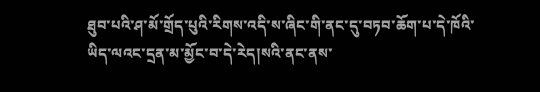ཐུབ་པའི་ཤ་མོ་གྲོད་པུའི་རིགས་འདི་ས་ཞིང་གི་ནང་དུ་བཏབ་ཆོག་པ་དེ་ཁོའི་ཡིད་ལའང་དྲན་མ་མྱོང་བ་དེ་རེད།སའི་ནང་ནས་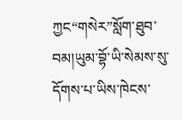ཀྱང“གསེར”སློག་ཐུབ་བམ།ཡུམ་བྷོ་ཡི་སེམས་སུ་དོགས་པ་ཡིས་ཁེངས་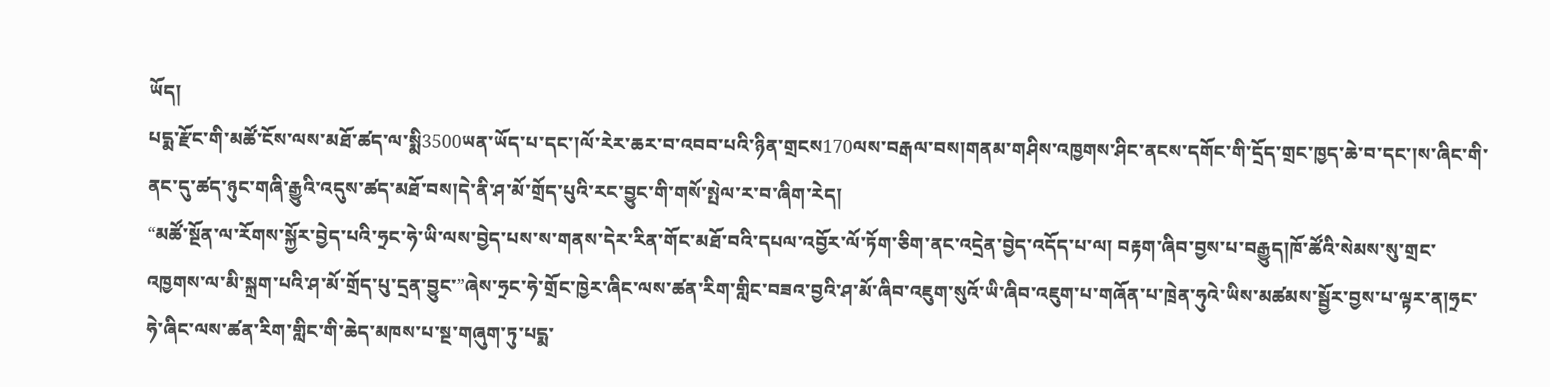ཡོད།
པདྨ་རྫོང་གི་མཚོ་ངོས་ལས་མཐོ་ཚད་ལ་སྨི3500ཡན་ཡོད་པ་དང་།ལོ་རེར་ཆར་བ་འབབ་པའི་ཉིན་གྲངས170ལས་བརྒལ་བས།གནམ་གཤིས་འཁྱགས་ཤིང་ནངས་དགོང་གི་དྲོད་གྲང་ཁྱད་ཆེ་བ་དང་།ས་ཞིང་གི་ནང་དུ་ཚད་ཉུང་གཞི་རྒྱུའི་འདུས་ཚད་མཐོ་བས།དེ་ནི་ཤ་མོ་གྲོད་པུའི་རང་བྱུང་གི་གསོ་སྤེལ་ར་བ་ཞིག་རེད།
“མཚོ་སྔོན་ལ་རོགས་སྐྱོར་བྱེད་པའི་ཧྲང་ཧེ་ཡི་ལས་བྱེད་པས་ས་གནས་དེར་རིན་གོང་མཐོ་བའི་དཔལ་འབྱོར་ལོ་ཏོག་ཅིག་ནང་འདྲེན་བྱེད་འདོད་པ་ལ། བརྟག་ཞིབ་བྱས་པ་བརྒྱུད།ཁོ་ཚོའི་སེམས་སུ་གྲང་འཁྱགས་ལ་མི་སྐྲག་པའི་ཤ་མོ་གྲོད་པུ་དྲན་བྱུང་”ཞེས་ཧྲང་ཧེ་གྲོང་ཁྱེར་ཞིང་ལས་ཚན་རིག་གླིང་བཟའ་བྱའི་ཤ་མོ་ཞིབ་འཇུག་སུའོ་ཡི་ཞིབ་འཇུག་པ་གཞོན་པ་ཁྲེན་ཧུའེ་ཡིས་མཚམས་སྦྱོར་བྱས་པ་ལྟར་ན།ཧྲང་ཧེ་ཞིང་ལས་ཚན་རིག་གླིང་གི་ཆེད་མཁས་པ་སྔ་གཞུག་ཏུ་པདྨ་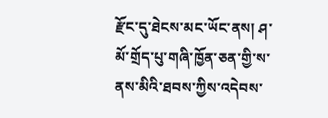རྫོང་དུ་ཐེངས་མང་ཡོང་ནས། ཤ་མོ་གྲོད་པུ་གཞི་ཁྱོན་ཅན་གྱི་ས་ནས་མིའི་ཐབས་ཀྱིས་འདེབས་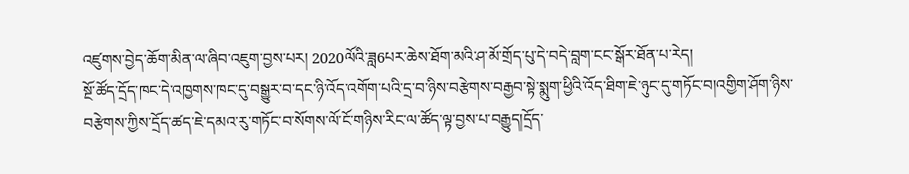འཛུགས་བྱེད་ཆོག་མིན་ལ་ཞིབ་འཇུག་བྱས་པར། 2020ལོའི་ཟླ6པར་ཆེས་ཐོག་མའི་ཤ་མོ་གྲོད་པུ་དེ་བདེ་བླག་ངང་སྒོར་ཐོན་པ་རེད།
སྔོ་ཚོད་དྲོད་ཁང་དེ་འཁྱགས་ཁང་དུ་བསྒྱུར་བ་དང་ཉི་འོད་འགོག་པའི་དྲ་བ་ཉིས་བརྩེགས་བརྒྱབ་སྟེ་སྨུག་ཕྱིའི་འོད་ཐིག་ཇེ་ཉུང་དུ་གཏོང་བ།འགྱིག་ཤོག་ཉིས་བརྩེགས་ཀྱིས་དྲོད་ཚད་ཇེ་དམའ་རུ་གཏོང་བ་སོགས་ལོ་ངོ་གཉིས་རིང་ལ་ཚོད་ལྟ་བྱས་པ་བརྒྱུད།དྲོད་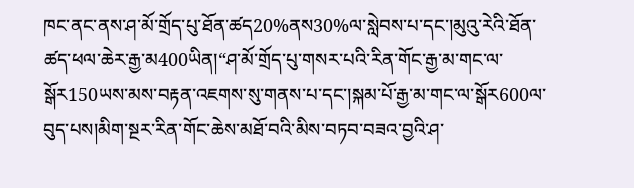ཁང་ནང་ནས་ཤ་མོ་གྲོད་པུ་ཐོན་ཚད20%ནས30%ལ་སླེབས་པ་དང་།མུའུ་རེའི་ཐོན་ཚད་ཕལ་ཆེར་རྒྱ་མ400ཡིན།“ཤ་མོ་གྲོད་པུ་གསར་པའི་རིན་གོང་རྒྱ་མ་གང་ལ་སྒོར150ཡས་མས་བརྟན་འཇགས་སུ་གནས་པ་དང་།སྐམ་པོ་རྒྱ་མ་གང་ལ་སྒོར600ལ་བུད་པས།མིག་སྔར་རིན་གོང་ཆེས་མཐོ་བའི་མིས་བཏབ་བཟའ་བྱའི་ཤ་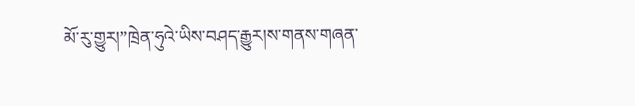མོ་རུ་གྱུར།”ཁྲེན་ཧུའེ་ཡིས་བཤད་རྒྱུར།ས་གནས་གཞན་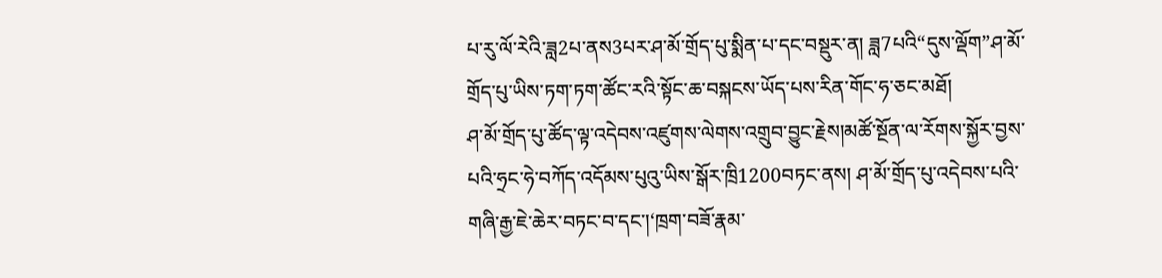པ་རུ་ལོ་རེའི་ཟླ2པ་ནས3པར་ཤ་མོ་གྲོད་པུ་སྨིན་པ་དང་བསྡུར་ན། ཟླ7པའི“དུས་ལྡོག”ཤ་མོ་གྲོད་པུ་ཡིས་ཏག་ཏག་ཚོང་རའི་སྟོང་ཆ་བསྐངས་ཡོད་པས་རིན་གོང་ཧ་ཅང་མཐོ།
ཤ་མོ་གྲོད་པུ་ཚོད་ལྟ་འདེབས་འཛུགས་ལེགས་འགྲུབ་བྱུང་རྗེས།མཚོ་སྔོན་ལ་རོགས་སྐྱོར་བྱས་པའི་ཧྲང་ཧེ་བཀོད་འདོམས་པུའུ་ཡིས་སྒོར་ཁྲི1200བཏང་ནས། ཤ་མོ་གྲོད་པུ་འདེབས་པའི་གཞི་རྒྱ་ཇེ་ཆེར་བཏང་བ་དང་།‘ཁྲག་བཟོ་རྣམ་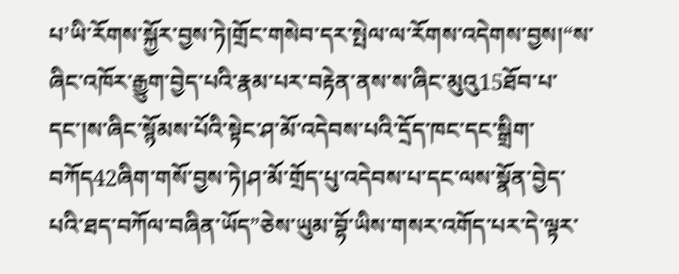པ’ཡི་རོགས་སྐྱོར་བྱས་ཏེ།གྲོང་གསེབ་དར་སྤེལ་ལ་རོགས་འདེགས་བྱས།“ས་ཞིང་འཁོར་རྒྱུག་བྱེད་པའི་རྣམ་པར་བརྟེན་ནས་ས་ཞིང་མུའུ15ཐོབ་པ་དང་།ས་ཞིང་སྙོམས་པོའི་སྟེང་ཤ་མོ་འདེབས་པའི་དྲོད་ཁང་དང་སྒྲིག་བཀོད42ཞིག་གསོ་བྱས་ཏེ།ཤ་མོ་གྲོད་པུ་འདེབས་པ་དང་ལས་སྣོན་བྱེད་པའི་ཐད་བཀོལ་བཞིན་ཡོད”ཅེས་ཡུམ་བྷོ་ཡིས་གསར་འགོད་པར་དེ་ལྟར་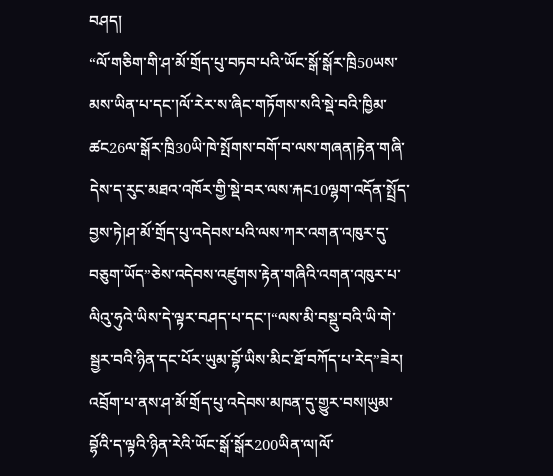བཤད།
“ལོ་གཅིག་གི་ཤ་མོ་གྲོད་པུ་བཏབ་པའི་ཡོང་སྒོ་སྒོར་ཁྲི50ཡས་མས་ཡིན་པ་དང་།ལོ་རེར་ས་ཞིང་གཏོགས་སའི་སྡེ་བའི་ཁྱིམ་ཚང26ལ་སྒོར་ཁྲི30ཡི་ཁེ་སྤོགས་བགོ་བ་ལས་གཞན།རྟེན་གཞི་དེས་ད་རུང་མཐའ་འཁོར་གྱི་སྡེ་བར་ལས་རྐང10ལྷག་འདོན་སྤྲོད་བྱས་ཏེ།ཤ་མོ་གྲོད་པུ་འདེབས་པའི་ལས་ཀར་འགན་འཁུར་དུ་བཅུག་ཡོད”ཅེས་འདེབས་འཛུགས་རྟེན་གཞིའི་འགན་འཁུར་པ་ལིའུ་ཧུའེ་ཡིས་དེ་ལྟར་བཤད་པ་དང་།“ལས་མི་བསྡུ་བའི་ཡི་གེ་སྦྱར་བའི་ཉིན་དང་པོར་ཡུམ་བྷོ་ཡིས་མིང་ཐོ་བཀོད་པ་རེད”ཟེར།
འབྲོག་པ་ནས་ཤ་མོ་གྲོད་པུ་འདེབས་མཁན་དུ་གྱུར་བས།ཡུམ་བྷོའི་ད་ལྟའི་ཉིན་རེའི་ཡོང་སྒོ་སྒོར200ཡིན་ལ།ལོ་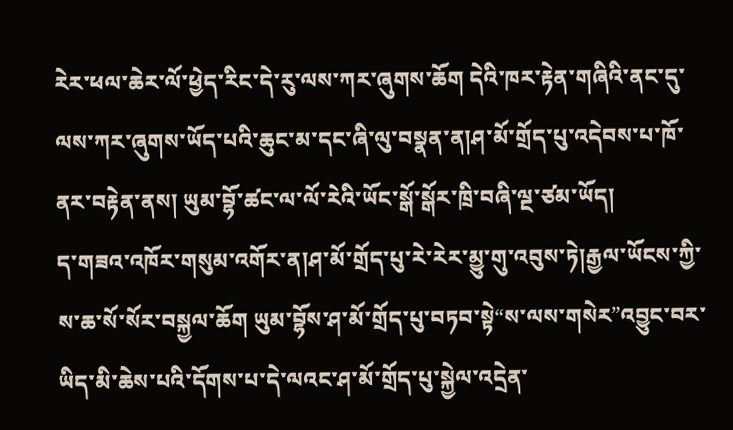རེར་ཕལ་ཆེར་ལོ་ཕྱེད་རིང་དེ་རུ་ལས་ཀར་ཞུགས་ཆོག དེའི་ཁར་རྟེན་གཞིའི་ནང་དུ་ལས་ཀར་ཞུགས་ཡོད་པའི་ཆུང་མ་དང་ཞི་ལུ་བསྣན་ན།ཤ་མོ་གྲོད་པུ་འདེབས་པ་ཁོ་ནར་བརྟེན་ནས། ཡུམ་བྷོ་ཚང་ལ་ལོ་རེའི་ཡོང་སྒོ་སྒོར་ཁྲི་བཞི་ལྔ་ཙམ་ཡོད།
ད་གཟའ་འཁོར་གསུམ་འགོར་ན།ཤ་མོ་གྲོད་པུ་རེ་རེར་མྱུ་གུ་འབུས་ཏེ།རྒྱལ་ཡོངས་ཀྱི་ས་ཆ་སོ་སོར་བསྐྱལ་ཆོག ཡུམ་བྷོས་ཤ་མོ་གྲོད་པུ་བཏབ་སྟེ“ས་ལས་གསེར”འབྱུང་བར་ཡིད་མི་ཆེས་པའི་དོགས་པ་དེ་ལའང་ཤ་མོ་གྲོད་པུ་སྐྱེལ་འདྲེན་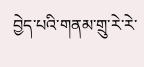བྱེད་པའི་གནམ་གྲུ་རེ་རེ་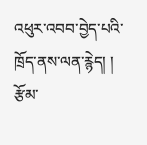འཕུར་འབབ་བྱེད་པའི་ཁྲོད་ནས་ལན་རྙེད། །
རྩོམ་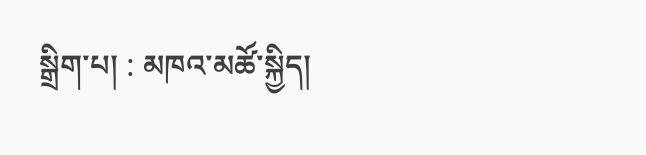སྒྲིག་པ། : མཁའ་མཚོ་སྐྱིད།